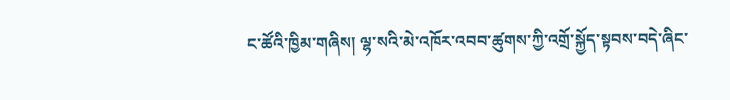ང་ཚོའི་ཁྱིམ་གཞིས། ལྷ་སའི་མེ་འཁོར་འབབ་ཚུགས་ཀྱི་འགྲོ་སྐྱོད་སྟབས་བདེ་ཞིང་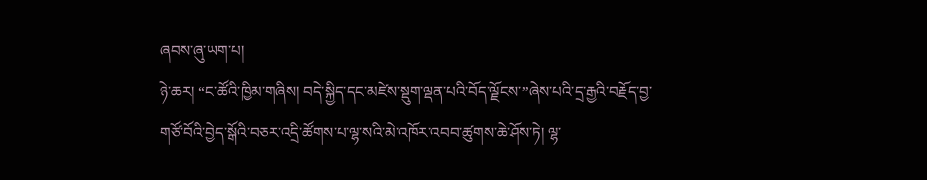ཞབས་ཞུ་ཡག་པ།
ཉེ་ཆར། “ང་ཚོའི་ཁྱིམ་གཞིས། བདེ་སྐྱིད་དང་མཛེས་སྡུག་ལྡན་པའི་བོད་ལྗོངས་”ཞེས་པའི་དྲ་རྒྱའི་བརྗོད་བྱ་གཙོ་བོའི་བྱེད་སྒོའི་བཅར་འདྲི་ཚོགས་པ་ལྷ་སའི་མེ་འཁོར་འབབ་ཚུགས་ཆེ་ཤོས་ཏེ། ལྷ་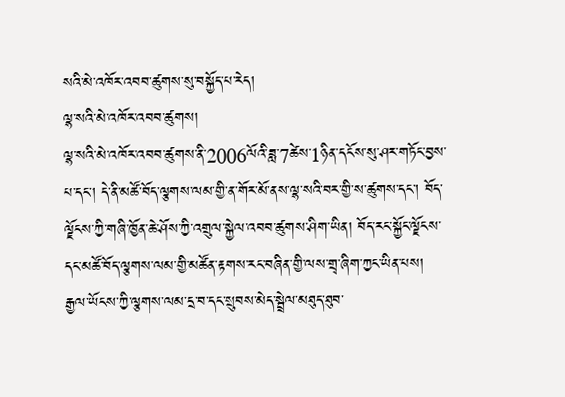སའི་མེ་འཁོར་འབབ་ཚུགས་སུ་བསྐྱོད་པ་རེད།
ལྷ་སའི་མེ་འཁོར་འབབ་ཚུགས།
ལྷ་སའི་མེ་འཁོར་འབབ་ཚུགས་ནི་2006ལོའི་ཟླ་7ཚེས་1ཉིན་དངོས་སུ་ཤར་གཏོང་བྱས་པ་དང་། དེ་ནི་མཚོ་བོད་ལྕགས་ལམ་གྱི་ན་གོར་མོ་ནས་ལྷ་སའི་བར་གྱི་ས་ཚུགས་དང་། བོད་ལྗོངས་ཀྱི་གཞི་ཁྱོན་ཆེ་ཤོས་ཀྱི་འགྲུལ་སྐྱེལ་འབབ་ཚུགས་ཤིག་ཡིན། བོད་རང་སྐྱོང་ལྗོངས་དང་མཚོ་བོད་ལྕགས་ལམ་གྱི་མཚོན་རྟགས་རང་བཞིན་གྱི་ལས་གྲྭ་ཞིག་ཀྱང་ཡིན་པས། རྒྱལ་ཡོངས་ཀྱི་ལྕགས་ལམ་དྲ་བ་དང་སྲུབས་མེད་སྦྲེལ་མཐུད་ཐུབ་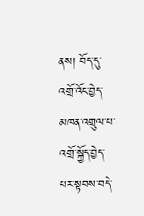ནས། བོད་དུ་འགྲོ་འོང་བྱེད་མཁན་འགྲུལ་པ་འགྲོ་སྐྱོད་བྱེད་པར་སྟབས་བདེ་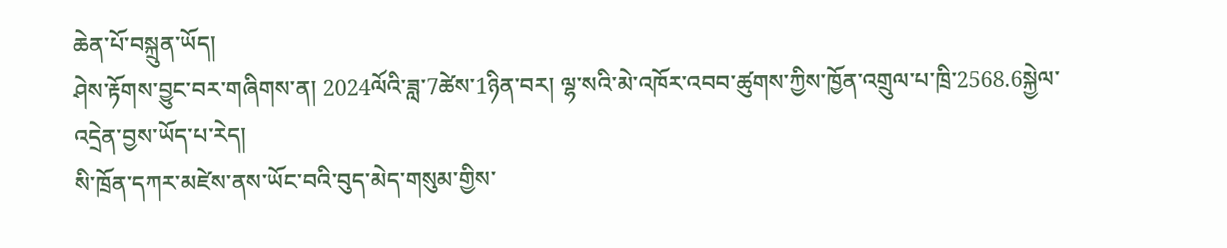ཆེན་པོ་བསྐྲུན་ཡོད།
ཤེས་རྟོགས་བྱུང་བར་གཞིགས་ན། 2024ལོའི་ཟླ་7ཚེས་1ཉིན་བར། ལྷ་སའི་མེ་འཁོར་འབབ་ཚུགས་ཀྱིས་ཁྱོན་འགྲུལ་པ་ཁྲི་2568.6སྐྱེལ་འདྲེན་བྱས་ཡོད་པ་རེད།
སི་ཁྲོན་དཀར་མཛེས་ནས་ཡོང་བའི་བུད་མེད་གསུམ་གྱིས་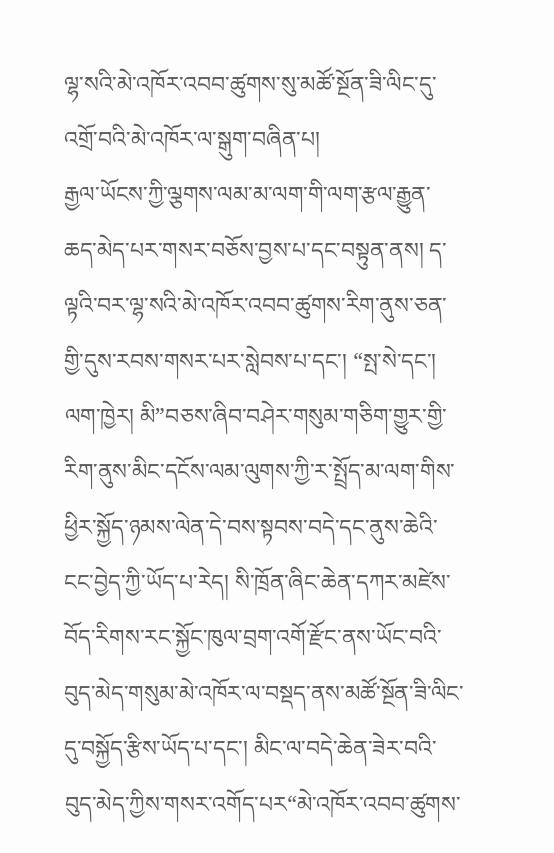ལྷ་སའི་མེ་འཁོར་འབབ་ཚུགས་སུ་མཚོ་སྔོན་ཟི་ལིང་དུ་འགྲོ་བའི་མེ་འཁོར་ལ་སྒུག་བཞིན་པ།
རྒྱལ་ཡོངས་ཀྱི་ལྕགས་ལམ་མ་ལག་གི་ལག་རྩལ་རྒྱུན་ཆད་མེད་པར་གསར་བཅོས་བྱས་པ་དང་བསྟུན་ནས། ད་ལྟའི་བར་ལྷ་སའི་མེ་འཁོར་འབབ་ཚུགས་རིག་ནུས་ཅན་གྱི་དུས་རབས་གསར་པར་སླེབས་པ་དང་། “སྤ་སེ་དང་། ལག་ཁྱེར། མི”བཅས་ཞིབ་བཤེར་གསུམ་གཅིག་གྱུར་གྱི་རིག་ནུས་མིང་དངོས་ལམ་ལུགས་ཀྱི་ར་སྤྲོད་མ་ལག་གིས་ཕྱིར་སྐྱོད་ཉམས་ལེན་དེ་བས་སྟབས་བདེ་དང་ནུས་ཆེའི་ངང་བྱེད་ཀྱི་ཡོད་པ་རེད། སི་ཁྲོན་ཞིང་ཆེན་དཀར་མཛེས་བོད་རིགས་རང་སྐྱོང་ཁུལ་བྲག་འགོ་རྫོང་ནས་ཡོང་བའི་བུད་མེད་གསུམ་མེ་འཁོར་ལ་བསྡད་ནས་མཚོ་སྔོན་ཟི་ལིང་དུ་བསྐྱོད་རྩིས་ཡོད་པ་དང་། མིང་ལ་བདེ་ཆེན་ཟེར་བའི་བུད་མེད་ཀྱིས་གསར་འགོད་པར“མེ་འཁོར་འབབ་ཚུགས་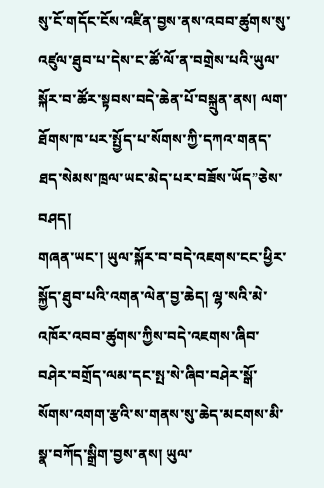སུ་ངོ་གདོང་ངོས་འཛིན་བྱས་ནས་འབབ་ཚུགས་སུ་འཛུལ་ཐུབ་པ་དེས་ང་ཚོ་ལོ་ན་བགྲེས་པའི་ཡུལ་སྐོར་བ་ཚོར་སྟབས་བདེ་ཆེན་པོ་བསྐྲུན་ནས། ལག་ཐོགས་ཁ་པར་སྤྱོད་པ་སོགས་ཀྱི་དཀའ་གནད་ཐད་སེམས་ཁྲལ་ཡང་མེད་པར་བཟོས་ཡོད”ཅེས་བཤད།
གཞན་ཡང་། ཡུལ་སྐོར་བ་བདེ་འཇགས་ངང་ཕྱིར་སྐྱོད་ཐུབ་པའི་འགན་ལེན་བྱ་ཆེད། ལྷ་སའི་མེ་འཁོར་འབབ་ཚུགས་ཀྱིས་བདེ་འཇགས་ཞིབ་བཤེར་བགྲོད་ལམ་དང་སྤ་སེ་ཞིབ་བཤེར་སྒོ་སོགས་འགག་རྩའི་ས་གནས་སུ་ཆེད་མངགས་མི་སྣ་བཀོད་སྒྲིག་བྱས་ནས། ཡུལ་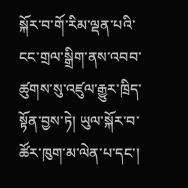སྐོར་བ་གོ་རིམ་ལྡན་པའི་ངང་གྲལ་སྒྲིག་ནས་འབབ་ཚུགས་སུ་འཛུལ་རྒྱུར་ཁྲིད་སྟོན་བྱས་ཏེ། ཡུལ་སྐོར་བ་ཚོར་ཁུག་མ་ལེན་པ་དང་།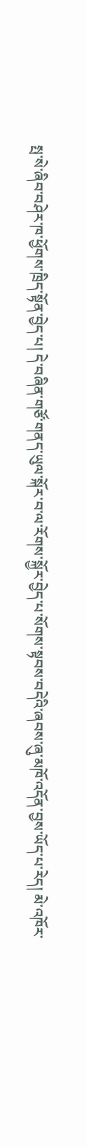སྤ་སེ་ཞིབ་བཤེར་ཁ་ཕྱོགས་ཁྲིད་སྟོན་བྱེད་པ། དེ་བཞིན་གཙོ་གནད་ཡུལ་སྐོར་བ་ལ་རོགས་སྐྱོར་བྱེད་པ་སོགས་སྟབས་བདེའི་ཞབས་ཞུ་མཁོ་འདོན་བྱས་ཡོད་པ་རེད། མེ་འཁོར་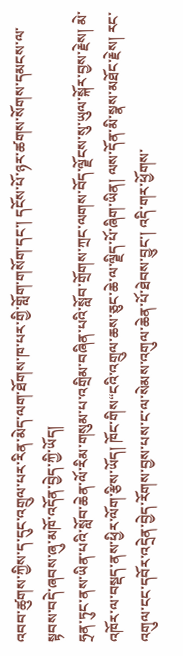འབབ་ཚུགས་ཀྱིས་ད་དུང་འགྲུལ་པར་རིན་མེད་ལག་ཐོགས་ཁ་པར་གྱི་གློག་གསོག་དང་། དངོས་པོ་ཉར་ཚགས་སོགས་དམངས་ལ་སྟབས་བདེ་ཞབས་ཞུ་མཁོ་འདོན་བྱེད་ཀྱི་ཡོད།
ཧྲན་ཏུང་ནས་ཡིན་པའི་སློབ་ཆེན་ལོ་རིམ་གསུམ་པ་འགྲིམ་བཞིན་པའི་སློབ་གྲོགས་ཀྲང་ལགས་བོད་ལྗོངས་སུ་ཡུལ་སྐོར་བྱས་རྗེས། མེ་འཁོར་ལ་བསྡད་ནས་ཕྱིར་ལོག་རྩིས་ཡོད། ཁོང་གིས“ངའི་འགྲུལ་ཆས་ཅུང་ཆེ་ལ་ལྗིད་པོ་ཞིག་ཡིན། ལས་དོན་མི་སྣས་མཐོང་རྗེས། རང་འགུལ་ངང་དབོར་འདྲེན་བྱེད་རོགས་བྱས་པས་ང་ལ་སེམས་འགུལ་ཆེན་པོ་ཐེབས་བྱུང་། འདི་གར་ཕྱོགས་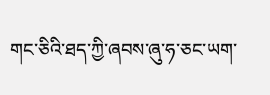གང་ཅིའི་ཐད་ཀྱི་ཞབས་ཞུ་ཧ་ཅང་ཡག་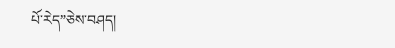པོ་རེད”ཅེས་བཤད།